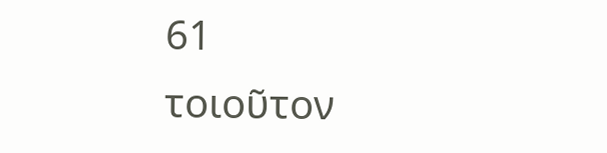61
τοιοῦτον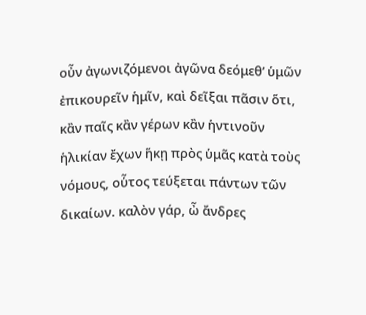οὖν ἀγωνιζόμενοι ἀγῶνα δεόμεθʼ ὑμῶν ἐπικουρεῖν ἡμῖν, καὶ δεῖξαι πᾶσιν ὅτι, κἂν παῖς κἂν γέρων κἂν ἡντινοῦν ἡλικίαν ἔχων ἥκῃ πρὸς ὑμᾶς κατὰ τοὺς νόμους, οὗτος τεύξεται πάντων τῶν δικαίων. καλὸν γάρ, ὦ ἄνδρες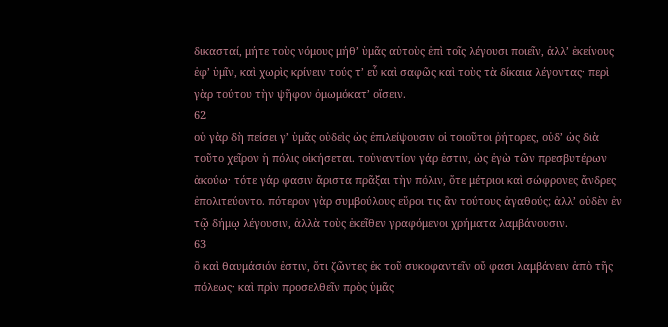δικασταί, μήτε τοὺς νόμους μήθʼ ὑμᾶς αὐτοὺς ἐπὶ τοῖς λέγουσι ποιεῖν, ἀλλʼ ἐκείνους ἐφʼ ὑμῖν, καὶ χωρὶς κρίνειν τούς τʼ εὖ καὶ σαφῶς καὶ τοὺς τὰ δίκαια λέγοντας· περὶ γὰρ τούτου τὴν ψῆφον ὀμωμόκατʼ οἴσειν.
62
οὐ γὰρ δὴ πείσει γʼ ὑμᾶς οὐδεὶς ὡς ἐπιλείψουσιν οἱ τοιοῦτοι ῥήτορες, οὐδʼ ὡς διὰ τοῦτο χεῖρον ἡ πόλις οἰκήσεται. τοὐναντίον γάρ ἐστιν, ὡς ἐγὼ τῶν πρεσβυτέρων ἀκούω· τότε γάρ φασιν ἄριστα πρᾶξαι τὴν πόλιν, ὅτε μέτριοι καὶ σώφρονες ἄνδρες ἐπολιτεύοντο. πότερον γὰρ συμβούλους εὕροι τις ἂν τούτους ἀγαθούς; ἀλλʼ οὐδὲν ἐν τῷ δήμῳ λέγουσιν, ἀλλὰ τοὺς ἐκεῖθεν γραφόμενοι χρήματα λαμβάνουσιν.
63
ὃ καὶ θαυμάσιόν ἐστιν, ὅτι ζῶντες ἐκ τοῦ συκοφαντεῖν οὔ φασι λαμβάνειν ἀπὸ τῆς πόλεως· καὶ πρὶν προσελθεῖν πρὸς ὑμᾶς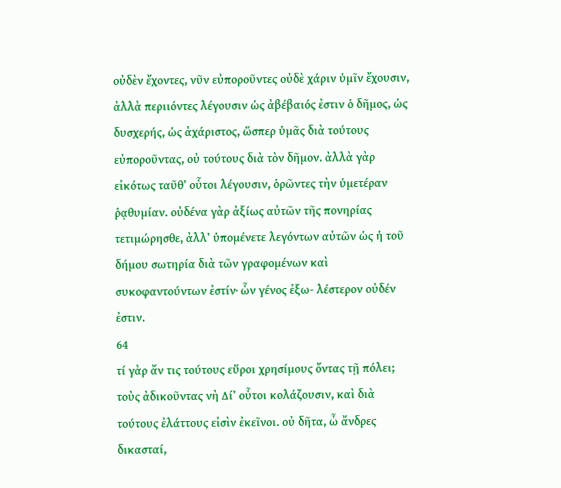οὐδὲν ἔχοντες, νῦν εὐποροῦντες οὐδὲ χάριν ὑμῖν ἔχουσιν, ἀλλὰ περιιόντες λέγουσιν ὡς ἀβέβαιός ἐστιν ὁ δῆμος, ὡς δυσχερής, ὡς ἀχάριστος, ὥσπερ ὑμᾶς διὰ τούτους εὐποροῦντας, οὐ τούτους διὰ τὸν δῆμον. ἀλλὰ γὰρ εἰκότως ταῦθʼ οὗτοι λέγουσιν, ὁρῶντες τὴν ὑμετέραν ῥᾳθυμίαν. οὐδένα γὰρ ἀξίως αὐτῶν τῆς πονηρίας τετιμώρησθε, ἀλλʼ ὑπομένετε λεγόντων αὐτῶν ὡς ἡ τοῦ δήμου σωτηρία διὰ τῶν γραφομένων καὶ συκοφαντούντων ἐστίν· ὧν γένος ἐξω- λέστερον οὐδέν ἐστιν.
64
τί γὰρ ἄν τις τούτους εὕροι χρησίμους ὄντας τῇ πόλει; τοὺς ἀδικοῦντας νὴ Δίʼ οὗτοι κολάζουσιν, καὶ διὰ τούτους ἐλάττους εἰσὶν ἐκεῖνοι. οὐ δῆτα, ὦ ἄνδρες δικασταί,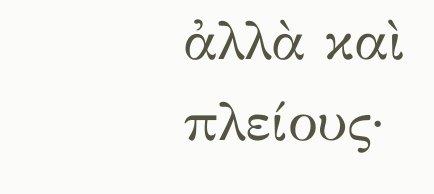ἀλλὰ καὶ πλείους·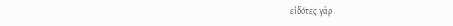εἰδότες γὰρ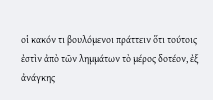οἱ κακόν τι βουλόμενοι πράττειν ὅτι τούτοις ἐστὶν ἀπὸ τῶν λημμάτων τὸ μέρος δοτέον, ἐξ ἀνάγκης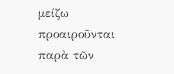μείζω προαιροῦνται παρὰ τῶν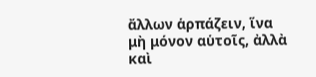ἄλλων ἁρπάζειν, ἵνα μὴ μόνον αὑτοῖς, ἀλλὰ καὶ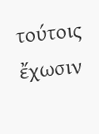τούτοις ἔχωσιν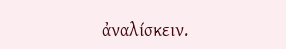ἀναλίσκειν.